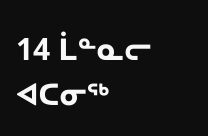14 ᒫᓐᓇᓕ ᐊᑕᓂᖅ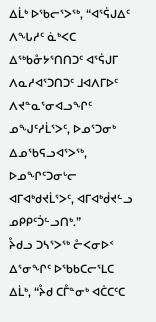ᐃᒫᒃ ᐅᖃᓕᕐᐳᖅ, “ᐊᕐᕌᒍᐃᑦ ᐱᖓᓱᑦ ᓈᒃᐸᑕ ᐃᖅᑲᓁᔭᕐᑎᑎᑐᑦ ᐊᕐᕌᒍᒥ ᐱᓇᓱᐊᕐᑐᑎᑐᑦ ᒧᐊᐱᒥᐅᑦ ᐱᔪᓐᓇᕐᓂᐊᓗᖏᑦ ᓄᖑᑦᓱᒫᕐᐳᑦ, ᐅᓄᕐᑐᓂᒃ ᐃᓄᖃᕋᓗᐊᕐᐳᖅ, ᐅᓄᖏᑦᑐᓂᒡᓕ ᐊᒥᐊᒃᑯᔪᒫᕐᐳᑦ, ᐊᒥᐊᒃᑰᔪᓪᓗ ᓄᑭᑭᑦᑑᓪᓗᑎᒃ.”
ᔧᑯᓗ ᑐᓴᕐᐳᖅ ᓔᐸᓂᐅᑉ ᐃᕐᓂᖏᑦ ᐅᖃᑲᑕᓕᕐᒪᑕ ᐃᒫᒃ, “ᔧᑯ ᑕᒤᓐᓂᒃ ᐊᑖᑕᑦᑕ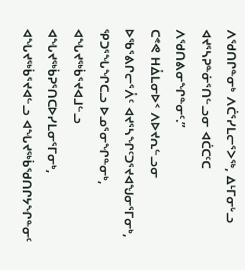ᐱᖁᑎᒋᓐᓂᒃ ᐱᑖᕐᓯᒪᓕᕐᐳᖅ, ᐃᒻᒥᓂᒡᓗ ᐊᔪᕐᓴᕈᓐᓃᕐᑎᓪᓗᓂ ᐊᑖᑕᑦᑕ ᐱᖁᑎᕕᓂᖏᓐᓂᑦ.”
ᑕᕝᕙ ᕼᐂᒪᓂᐅᑉ ᐱᐅᔪᕆᓪᓗᓂ ᐅᖃᕐᕕᒋᓕᕐᐰᑦ ᐊᔪᕐᓴᖏᑦᑐᕐᔪᐊᖑᓂᕐᒥᓂᒃ, ᕿᑐᕐᖓᖏᑕᓗ ᐅᓄᕐᓂᖏᓐᓂᒃ, ᐊᖓᔪᖅᑳᕐᔪᐊᒧᓪᓗ ᐊᖓᔪᖅᑳᕈᕐᑎᑕᐅᓯᒪᓂᕐᒥᓂᒃ, ᐊᖓᔪᖅᑳᕐᔪᐊᓪᓗ ᐊᖓᔪᖅᑳᖁᑎᒋᔭᖏᓐᓂᑦ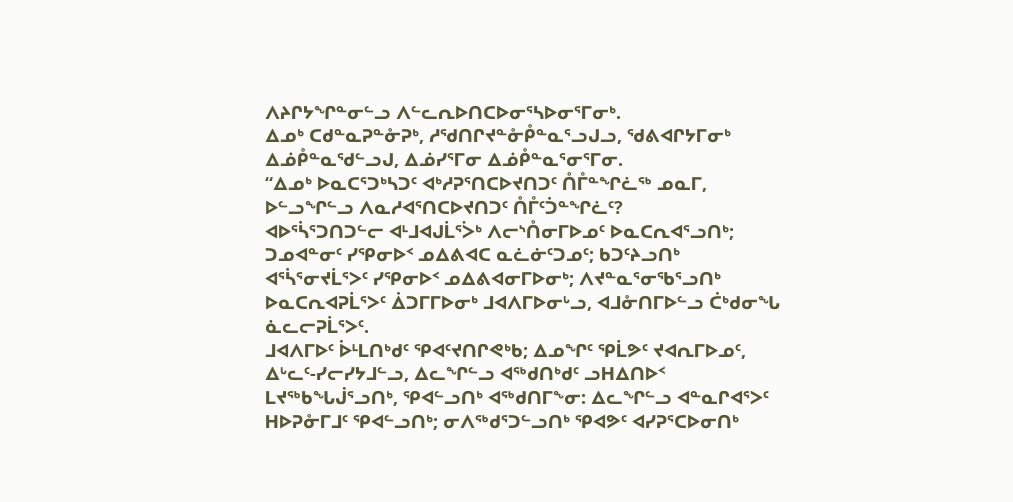ᐱᔨᒋᔭᖏᓐᓂᓪᓗ ᐱᓪᓚᕆᐅᑎᑕᐅᓂᕐᓴᐅᓂᕐᒥᓂᒃ.
ᐃᓄᒃ ᑕᑯᓐᓇᕈᓐᓁᕈᒃ, ᓱᖁᑎᒋᔪᓐᓁᑬᓐᓇᕐᓗᒍᓗ, ᖁᕕᐊᒋᔭᒥᓂᒃ ᐃᓅᑬᓐᓇᖁᓪᓗᒍ, ᐃᓅᓯᕐᒥᓂ ᐃᓅᑬᓐᓇᕐᓂᕐᒥᓂ.
“ᐃᓄᒃ ᐅᓇᑕᕐᑐᒃᓴᑐᑦ ᐊᒃᓱᕈᕐᑎᑕᐅᔪᑎᑐᑦ ᑍᒤᓐᖏᓛᖅ ᓄᓇᒥ, ᐅᓪᓗᖏᓪᓗ ᐱᓇᓱᐊᕐᑎᑕᐅᔪᑎᑐᑦ ᑍᒤᑦᑑᓐᖏᓛᑦ?
ᐊᐅᕐᓵᕐᑐᑎᑐᓪᓕ ᐊᒻᒧᐊᒍᒫᕐᐴᒃ ᐱᓕᔅᑍᓂᒥᐅᓄᑦ ᐅᓇᑕᕆᐊᕐᓗᑎᒃ; ᑐᓄᐊᓐᓂᑦ ᓯᕿᓂᐅᑉ ᓄᐃᕕᐊᑕ ᓇᓛᓃᑦᑐᓄᑦ; ᑲᑐᑦᔨᓗᑎᒃ ᐊᕐᓵᕐᓂᔪᒫᕐᐳᑦ ᓯᕿᓂᐅᑉ ᓄᐃᕕᐊᓂᒥᐅᓂᒃ; ᐱᔪᓐᓇᕐᓂᖃᕐᓗᑎᒃ ᐅᓇᑕᕆᐊᕈᒫᕐᐳᑦ ᐄᑐᒥᒥᐅᓂᒃ ᒧᐊᐱᒥᐅᓂᒡᓗ, ᐊᒧᓁᑎᒥᐅᓪᓗ ᑖᒃᑯᓂᖓ ᓈᓚᓕᕈᒫᕐᐳᑦ.
ᒧᐊᐱᒥᐅᑦ ᐆᒻᒪᑎᒃᑯᑦ ᕿᐊᑦᔪᑎᒋᕙᒃᑲ; ᐃᓄᖏᑦ ᕿᒫᕗᑦ ᔪᐊᕆᒥᐅᓄᑦ, ᐃᒡᓚᑦ-ᓯᓕᓯᔭᒧᓪᓗ, ᐃᓚᖏᓪᓗ ᐊᖅᑯᑎᒃᑯᑦ ᓗᕼᐃᑎᐅᑉ ᒪᔪᖅᑲᖓᒎᕐᓗᑎᒃ, ᕿᐊᓪᓗᑎᒃ ᐊᖅᑯᑎᒥᖕᓂ: ᐃᓚᖏᓪᓗ ᐊᓐᓇᒋᐊᕐᐳᑦ ᕼᐅᕈᓁᒥᒧᑦ ᕿᐊᓪᓗᑎᒃ; ᓂᐱᖅᑯᕐᑐᓪᓗᑎᒃ ᕿᐊᕗᑦ ᐊᓯᕈᕐᑕᐅᓂᑎᒃ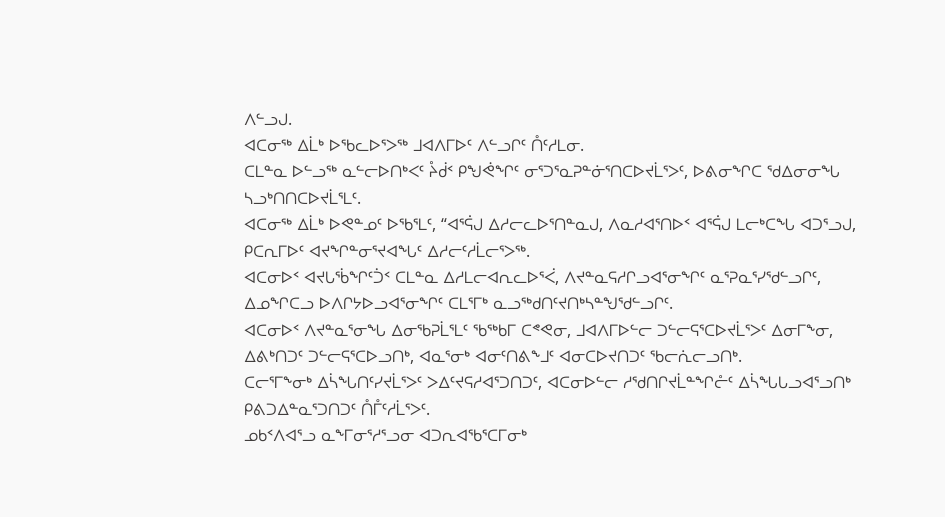ᐱᓪᓗᒍ.
ᐊᑕᓂᖅ ᐃᒫᒃ ᐅᖃᓚᐅᕐᐳᖅ ᒧᐊᐱᒥᐅᑦ ᐱᓪᓗᒋᑦ ᑍᑦᓱᒪᓂ.
ᑕᒪᓐᓇ ᐅᓪᓗᖅ ᓇᓪᓕᐅᑎᒃᐸᑦ ᔧᑰᑉ ᑭᖑᕚᖏᑦ ᓂᕐᑐᕐᓇᕈᓐᓃᕐᑎᑕᐅᔪᒫᕐᐳᑦ, ᐅᕕᓂᖏᑕ ᖁᐃᓂᓂᖓ ᓴᓗᒃᑎᑎᑕᐅᔪᒫᕐᒪᑦ.
ᐊᑕᓂᖅ ᐃᒫᒃ ᐅᕙᓐᓄᑦ ᐅᖃᕐᒪᑦ, “ᐊᕐᕌᒍ ᐃᓱᓕᓚᐅᕐᑎᓐᓇᒍ, ᐱᓇᓱᐊᕐᑎᐅᑉ ᐊᕐᕌᒍ ᒪᓕᒃᑕᖓ ᐊᑐᕐᓗᒍ, ᑭᑕᕆᒥᐅᑦ ᐊᔪᖏᓐᓂᕐᔪᐊᖓᑦ ᐃᓱᓕᑦᓱᒫᓕᕐᐳᖅ.
ᐊᑕᓂᐅᑉ ᐊᔪᒐᖄᖏᑦᑑᑉ ᑕᒪᓐᓇ ᐃᓱᒪᓕᐊᕆᓚᐅᕐᐹ, ᐱᔪᓐᓇᕋᓱᒋᓗᐊᕐᓂᖏᑦ ᓇᕐᕈᓇᕐᓯᖁᓪᓗᒋᑦ, ᐃᓄᖏᑕᓗ ᐅᐱᒋᔭᐅᓗᐊᕐᓂᖏᑦ ᑕᒪᕐᒥᒃ ᓇᓗᖅᑯᑎᑦᔪᑎᒃᓴᓐᖑᖁᓪᓗᒋᑦ.
ᐊᑕᓂᐅᑉ ᐱᔪᓐᓇᕐᓂᖓ ᐃᓂᖃᕈᒫᕐᒪᑦ ᖃᖅᑲᒥ ᑕᕝᕙᓂ, ᒧᐊᐱᒥᐅᓪᓕ ᑐᓪᓕᕋᕐᑕᐅᔪᒫᕐᐳᑦ ᐃᓂᒥᖕᓂ, ᐃᕕᒃᑎᑐᑦ ᑐᓪᓕᕋᕐᑕᐅᓗᑎᒃ, ᐊᓇᕐᓂᒃ ᐊᓂᑦᑎᕕᖕᒧᑦ ᐊᓂᑕᐅᔪᑎᑐᑦ ᖃᓕᕇᓕᓗᑎᒃ.
ᑕᓕᕐᒥᖕᓂᒃ ᐃᓵᖓᑎᑦᓯᔪᒫᕐᐳᑦ ᐳᐃᑦᔪᕋᓱᐊᕐᑐᑎᑐᑦ, ᐊᑕᓂᐅᓪᓕ ᓱᖁᑎᒋᔪᒫᓐᖏᓔᑦ ᐃᓵᖓᒐᓗᐊᕐᓗᑎᒃ ᑭᕕᑐᐃᓐᓇᕐᑐᑎᑐᑦ ᑍᒤᑦᓱᒫᕐᐳᑦ.
ᓄᑲᑉᐱᐊᕐᓗ ᓇᖕᒥᓂᕐᓱᕐᓗᓂ ᐊᑐᕆᐊᖃᕐᑕᒥᓂᒃ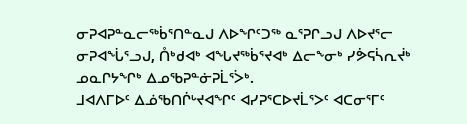ᓂᕈᐊᕈᓐᓇᓕᖅᑳᕐᑎᓐᓇᒍ ᐱᐅᖏᑦᑐᖅ ᓇᕐᕈᒋᓗᒍ ᐱᐅᔪᕐᓕ ᓂᕈᐊᖔᕐᓗᒍ, ᑍᒃᑯᐊᒃ ᐊᖓᔪᖅᑳᕐᔪᐊᒃ ᐃᓕᖕᓂᒃ ᓯᕘᕋᓵᕆᔫᒃ ᓄᓇᒋᔭᖏᒃ ᐃᓄᖃᕈᓐᓃᕈᒫᕐᐴᒃ.
ᒧᐊᐱᒥᐅᑦ ᐃᓅᖃᑎᒌᒡᔪᐊᖏᑦ ᐊᓯᕈᕐᑕᐅᔪᒫᕐᐳᑦ ᐊᑕᓂᕐᒥᑦ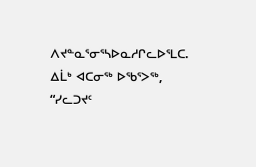ᐱᔪᓐᓇᕐᓂᕐᓴᐅᓇᓱᒋᓚᐅᕐᒪᑕ.
ᐃᒫᒃ ᐊᑕᓂᖅ ᐅᖃᕐᐳᖅ, “ᓯᓚᑐᔪᑦ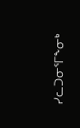ᓯᓚᑐᓂᕐᒥᖕᓂᒃ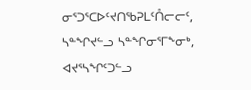ᓂᕐᑐᕐᑕᐅᑦᔪᑎᖃᕈᒪᑦᑍᓕᓕᑦ, ᓴᓐᖏᔪᓪᓗ ᓴᓐᖏᓂᕐᒥᖕᓂᒃ, ᐊᔪᕐᓴᖏᑦᑐᓪᓗ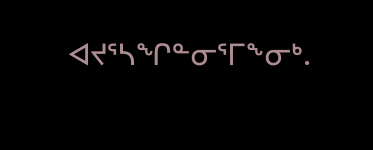ᐊᔪᕐᓴᖏᓐᓂᕐᒥᖕᓂᒃ.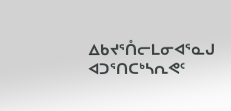ᐃᑲᔪᕐᑍᓕᒪᓂᐊᕐᓇᒍ ᐊᑐᕐᑎᑕᒃᓴᕆᕙᑦ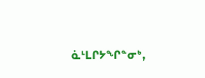ᓈᒻᒪᒋᔭᖏᓐᓂᒃ,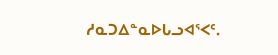ᓱᓇᑐᐃᓐᓇᐅᒐᓗᐊᕐᐸᑦ.